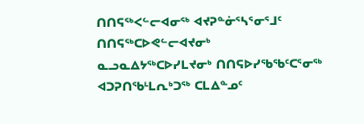ᑎᑎᕋᖅᐸᓪᓕᐊᓂᖅ ᐊᔪᕈᓐᓃᕐᓴᕐᓂᕐᒧᑦ ᑎᑎᕋᖅᑕᐅᕙᓪᓕᐊᔪᓂᒃ
ᓇᓗᓇᐃᔭᖅᑕᐅᓯᒪᔪᓂᒃ ᑎᑎᕋᐅᓯᖃᖃᑦᑕᕐᓂᖅ ᐊᑐᕈᑎᖃᒻᒪᕆᒃᑐᖅ ᑕᒪᐃᓐᓄᑦ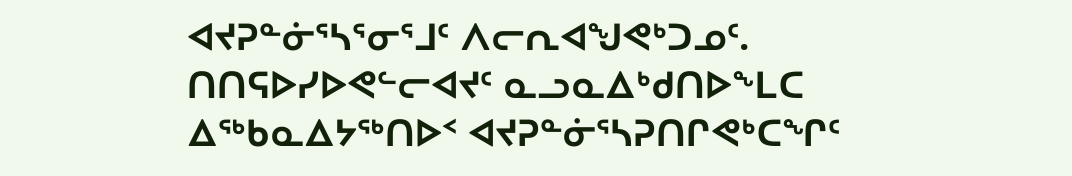ᐊᔪᕈᓐᓃᕐᓴᕐᓂᕐᒧᑦ ᐱᓕᕆᐊᖑᕙᒃᑐᓄᑦ. ᑎᑎᕋᐅᓯᐅᕙᓪᓕᐊᔪᑦ ᓇᓗᓇᐃᒃᑯᑎᐅᖕᒪᑕ ᐃᖅᑲᓇᐃᔭᖅᑎᐅᑉ ᐊᔪᕈᓐᓃᕐᓴᕈᑎᒋᕙᒃᑕᖏᑦ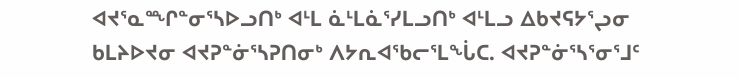ᐊᔪᕐᓇᙱᓐᓂᕐᓴᐅᓗᑎᒃ ᐊᒻᒪ ᓈᒻᒪᓈᕐᓯᒪᓗᑎᒃ ᐊᒻᒪᓗ ᐃᑲᔪᕋᔭᕐᖢᓂ ᑲᒪᔨᐅᔪᓂ ᐊᔪᕈᓐᓃᕐᓴᕈᑎᓂᒃ ᐱᔭᕆᐊᖃᓕᕐᒪᖔᑕ. ᐊᔪᕈᓐᓃᕐᓴᕐᓂᕐᒧᑦ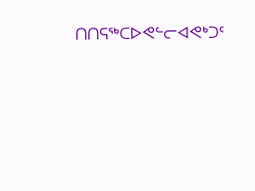ᑎᑎᕋᖅᑕᐅᕙᓪᓕᐊᕙᒃᑐᑦ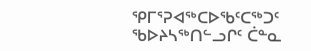ᕿᒥᕐᕈᐊᖅᑕᐅᖃᑦᑕᖅᑐᑦ ᖃᐅᔨᓴᖅᑎᓪᓗᒋᑦ ᑖᓐᓇ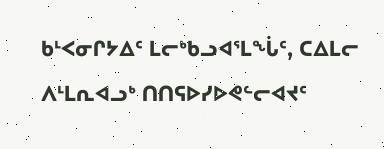ᑲᒻᐸᓂᒋᔭᐃᑦ ᒪᓕᒃᑲᓗᐊᕐᒪᖔᑦ, ᑕᐃᒪᓕ ᐱᒻᒪᕆᐊᓗᒃ ᑎᑎᕋᐅᓯᐅᕙᓪᓕᐊᔪᑦ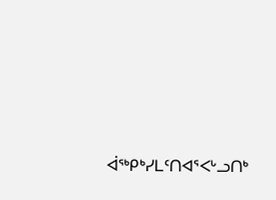ᐋᖅᑭᒃᓯᒪᑦᑎᐊᕐᐸᒡᓗᑎᒃ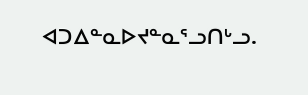ᐊᑐᐃᓐᓇᐅᔪᓐᓇᕐᓗᑎᒡᓗ.